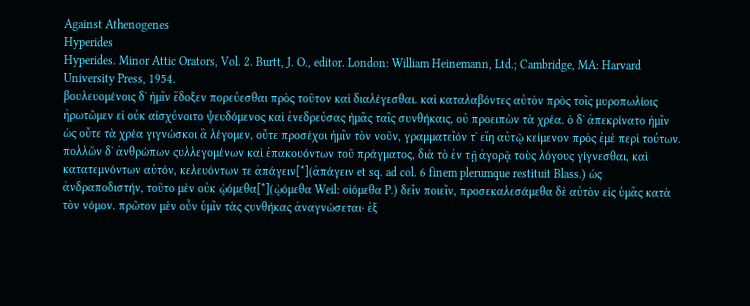Against Athenogenes
Hyperides
Hyperides. Minor Attic Orators, Vol. 2. Burtt, J. O., editor. London: William Heinemann, Ltd.; Cambridge, MA: Harvard University Press, 1954.
βουλευομένοις δʼ ἡμῖν ἔδοξεν πορεύεσθαι πρὸς τοῦτον καὶ διαλέγεσθαι. καὶ καταλαβόντες αὐτὸν πρὸς τοῖς μυροπωλίοις ἠρωτῶμεν εἰ οὐκ αἰσχύνοιτο ψευδόμενος καὶ ἐνεδρεύσας ἡμᾶς ταῖς συνθήκαις, οὐ προειπὼν τὰ χρέα. ὁ δʼ ἀπεκρίνατο ἡμῖν ὡς οὔτε τὰ χρέα γιγνώσκοι ἃ λέγομεν, οὔτε προσέχοι ἡμῖν τὸν νοῦν, γραμματεῖόν τʼ εἴη αὐτῷ κείμενον πρὸς ἐμὲ περὶ τούτων. πολλῶν δʼ ἀνθρώπων ςυλλεγομένων καὶ ἐπακουόντων τοῦ πράγματος, διὰ τὸ ἐν τῇ ἀγορᾷ τοὺς λόγους γίγνεσθαι, καὶ κατατεμνόντων αὐτόν, κελευόντων τε ἀπάγειν[*](ἀπάγειν et sq. ad col. 6 finem plerumque restituit Blass.) ὡς ἀνδραποδιστήν, τοῦτο μὲν οὐκ ᾠόμεθα[*](ᾠόμεθα Weil: οἰόμεθα P.) δεῖν ποιεῖν, προσεκαλεσάμεθα δὲ αὐτὸν εἰς ὑμᾶς κατὰ τὸν νόμον. πρῶτον μὲν οὖν ὑμῖν τὰς ςυνθήκας ἀναγνώσεται· ἐξ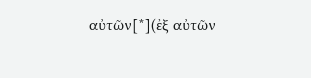αὐτῶν[*](ἐξ αὐτῶν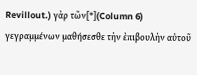Revillout.) γὰρ τῶν[*](Column 6) γεγραμμένων μαθήσεσθε τὴν ἐπιβουλὴν αὐτοῦ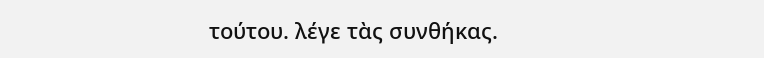τούτου. λέγε τὰς συνθήκας.